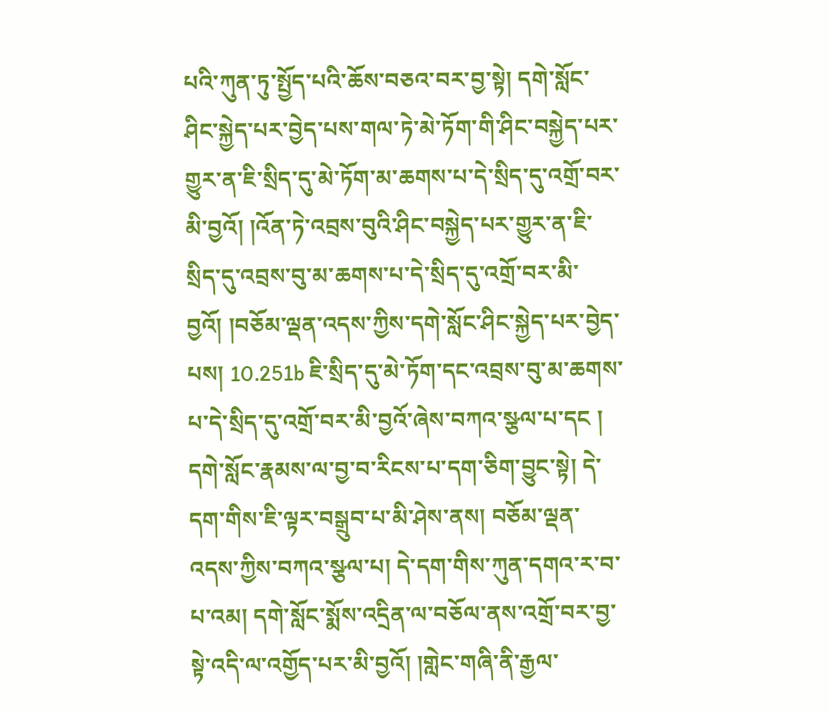པའི་ཀུན་ཏུ་སྤྱོད་པའི་ཆོས་བཅའ་བར་བྱ་སྟེ། དགེ་སློང་ཤིང་སྐྱེད་པར་བྱེད་པས་གལ་ཏེ་མེ་ཏོག་གི་ཤིང་བསྐྱེད་པར་གྱུར་ན་ཇི་སྲིད་དུ་མེ་ཏོག་མ་ཆགས་པ་དེ་སྲིད་དུ་འགྲོ་བར་མི་བྱའོ། །འོན་ཏེ་འབྲས་བུའི་ཤིང་བསྐྱེད་པར་གྱུར་ན་ཇི་སྲིད་དུ་འབྲས་བུ་མ་ཆགས་པ་དེ་སྲིད་དུ་འགྲོ་བར་མི་བྱའོ། །བཅོམ་ལྡན་འདས་ཀྱིས་དགེ་སློང་ཤིང་སྐྱེད་པར་བྱེད་པས། 10.251b ཇི་སྲིད་དུ་མེ་ཏོག་དང་འབྲས་བུ་མ་ཆགས་པ་དེ་སྲིད་དུ་འགྲོ་བར་མི་བྱའོ་ཞེས་བཀའ་སྩལ་པ་དང ། དགེ་སློང་རྣམས་ལ་བྱ་བ་རིངས་པ་དག་ཅིག་བྱུང་སྟེ། དེ་དག་གིས་ཇི་ལྟར་བསྒྲུབ་པ་མི་ཤེས་ནས། བཅོམ་ལྡན་འདས་ཀྱིས་བཀའ་སྩལ་པ། དེ་དག་གིས་ཀུན་དགའ་ར་བ་པ་འམ། དགེ་སློང་སྨོས་འདྲིན་ལ་བཅོལ་ནས་འགྲོ་བར་བྱ་སྟེ་འདི་ལ་འགྱོད་པར་མི་བྱའོ། །གླེང་གཞི་ནི་རྒྱལ་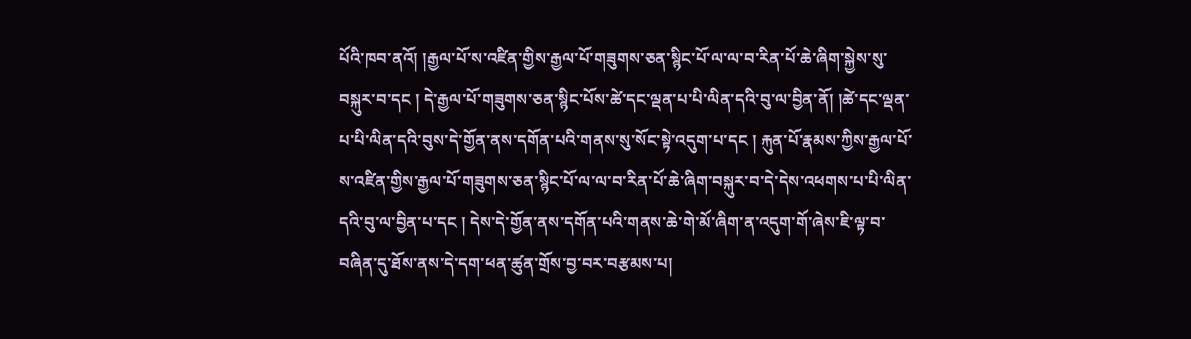པོའི་ཁབ་ནའོ། །རྒྱལ་པོ་ས་འཛིན་གྱིས་རྒྱལ་པོ་གཟུགས་ཅན་སྙིང་པོ་ལ་ལ་བ་རིན་པོ་ཆེ་ཞིག་སྐྱེས་སུ་བསྐུར་བ་དང ། དེ་རྒྱལ་པོ་གཟུགས་ཅན་སྙིང་པོས་ཚེ་དང་ལྡན་པ་པི་ལིན་དའི་བུ་ལ་བྱིན་ནོ། །ཚེ་དང་ལྡན་པ་པི་ལིན་དའི་བུས་དེ་གྱོན་ནས་དགོན་པའི་གནས་སུ་སོང་སྟེ་འདུག་པ་དང ། རྐུན་པོ་རྣམས་ཀྱིས་རྒྱལ་པོ་ས་འཛིན་གྱིས་རྒྱལ་པོ་གཟུགས་ཅན་སྙིང་པོ་ལ་ལ་བ་རིན་པོ་ཆེ་ཞིག་བསྐུར་བ་དེ་དེས་འཕགས་པ་པི་ལིན་དའི་བུ་ལ་བྱིན་པ་དང ། དེས་དེ་གྱོན་ནས་དགོན་པའི་གནས་ཆེ་གེ་མོ་ཞིག་ན་འདུག་གོ་ཞེས་ཇི་ལྟ་བ་བཞིན་དུ་ཐོས་ནས་དེ་དག་ཕན་ཚུན་གྲོས་བྱ་བར་བརྩམས་པ།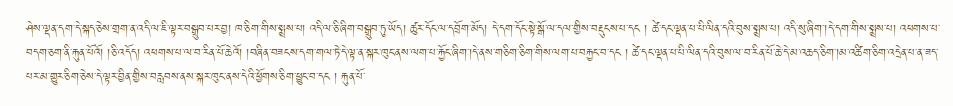ཤེས་ལྡན་དག་དེ་སྐད་ཅེས་གྲག་ན་འདི་ལ་ཇི་ལྟར་བསྒྲུབ་པར་བྱ། ཁ་ཅིག་གིས་སྨྲས་པ། འདི་ལ་ཅི་ཞིག་བསྒྲུབ་ཏུ་ཡོད། ཚུར་དོང་ལ་དབྲོག་མོད། དེ་དག་དོང་སྟེ་སྒོ་ལ་དལ་གྱིས་བརྡུངས་པ་དང ། ཚེ་དང་ལྡན་པ་པི་ལིན་དའི་བུས་སྨྲས་པ། འདི་སུ་ཞིག་།དེ་དག་གིས་སྨྲས་པ། འཕགས་པ་བདག་ཅག་ནི་རྐུན་པོའོ། །ཅི་འདོད། འཕགས་པ་ལ་བ་རིན་པོ་ཆེའོ། །བཞིན་བཟངས་དག་གལ་ཏེ་དེ་ལྟ་ན་སྐར་ཁུང་ནས་ལག་པ་རྐྱོང་ཞིག་།དེ་ནས་གཅིག་ཅིག་གིས་ལག་པ་བརྐྱང་བ་དང ། ཚེ་དང་ལྡན་པ་པི་ལིན་དའི་བུས་ལ་བ་རིན་པོ་ཆེ་དེ་མ་འཆད་ཅིག་།མ་འཚིག་ཅིག་འདྲེན་པ་ན་ཟད་པར་མ་གྱུར་ཅིག་ཅེས་དེ་ལྟར་བྱིན་གྱིས་བརླབས་ནས་སྐར་ཁུང་ནས་དེའི་ཕྱོགས་ཅིག་ཕྱུང་བ་དང ། རྐུན་པོ་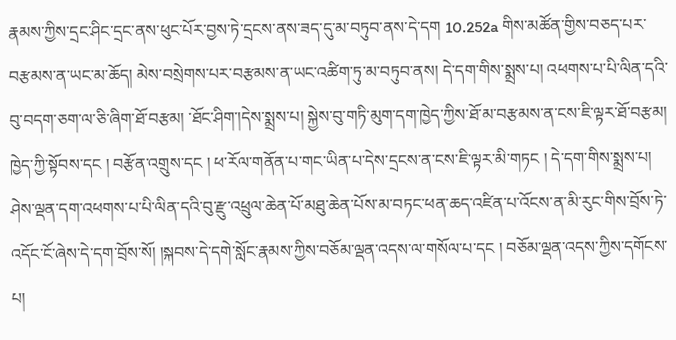རྣམས་ཀྱིས་དྲང་ཤིང་དྲང་ནས་ཕུང་པོར་བྱས་ཏེ་དྲངས་ནས་ཟད་དུ་མ་བཏུབ་ནས་དེ་དག 10.252a གིས་མཚོན་གྱིས་བཅད་པར་བརྩམས་ན་ཡང་མ་ཆོད། མེས་བསྲེགས་པར་བརྩམས་ན་ཡང་འཚིག་ཏུ་མ་བཏུབ་ནས། དེ་དག་གིས་སྨྲས་པ། འཕགས་པ་པི་ལིན་དའི་བུ་བདག་ཅག་ལ་ཅི་ཞིག་ཐོ་བརྩམ། ་ཐོང་ཤིག་།དེས་སྨྲས་པ། སྐྱེས་བུ་གཏི་མུག་དག་ཁྱེད་ཀྱིས་ཐོ་མ་བརྩམས་ན་ངས་ཇི་ལྟར་ཐོ་བརྩམ། ཁྱེད་ཀྱི་སྟོབས་དང ། བརྩོན་འགྲུས་དང ། ཕ་རོལ་གནོན་པ་གང་ཡིན་པ་དེས་དྲངས་ན་ངས་ཇི་ལྟར་མི་གཏང ། དེ་དག་གིས་སྨྲས་པ། ཤེས་ལྡན་དག་འཕགས་པ་པི་ལིན་དའི་བུ་རྫུ་འཕྲུལ་ཆེན་པོ་མཐུ་ཆེན་པོས་མ་བཏང་ཕན་ཆད་འཛིན་པ་འོངས་ན་མི་རུང་གིས་བྲོས་ཏེ་འདོང་ངོ་ཞེས་དེ་དག་བྲོས་སོ། །སྐབས་དེ་དགེ་སློང་རྣམས་ཀྱིས་བཅོམ་ལྡན་འདས་ལ་གསོལ་པ་དང ། བཅོམ་ལྡན་འདས་ཀྱིས་དགོངས་པ།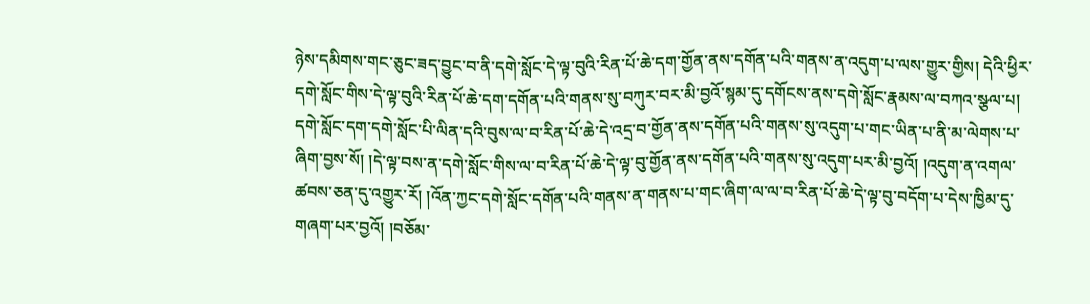ཉེས་དམིགས་གང་ཅུང་ཟད་བྱུང་བ་ནི་དགེ་སློང་དེ་ལྟ་བུའི་རིན་པོ་ཆེ་དག་གྱོན་ནས་དགོན་པའི་གནས་ན་འདུག་པ་ལས་གྱུར་གྱིས། དེའི་ཕྱིར་དགེ་སློང་གིས་དེ་ལྟ་བུའི་རིན་པོ་ཆེ་དག་དགོན་པའི་གནས་སུ་བཀུར་བར་མི་བྱའོ་སྙམ་དུ་དགོངས་ནས་དགེ་སློང་རྣམས་ལ་བཀའ་སྩལ་པ། དགེ་སློང་དག་དགེ་སློང་པི་ལིན་དའི་བུས་ལ་བ་རིན་པོ་ཆེ་དེ་འདྲ་བ་གྱོན་ནས་དགོན་པའི་གནས་སུ་འདུག་པ་གང་ཡིན་པ་ནི་མ་ལེགས་པ་ཞིག་བྱས་སོ། །དེ་ལྟ་བས་ན་དགེ་སློང་གིས་ལ་བ་རིན་པོ་ཆེ་དེ་ལྟ་བུ་གྱོན་ནས་དགོན་པའི་གནས་སུ་འདུག་པར་མི་བྱའོ། །འདུག་ན་འགལ་ཚབས་ཅན་དུ་འགྱུར་རོ། །འོན་ཀྱང་དགེ་སློང་དགོན་པའི་གནས་ན་གནས་པ་གང་ཞིག་ལ་ལ་བ་རིན་པོ་ཆེ་དེ་ལྟ་བུ་བདོག་པ་དེས་ཁྱིམ་དུ་གཞག་པར་བྱའོ། །བཅོམ་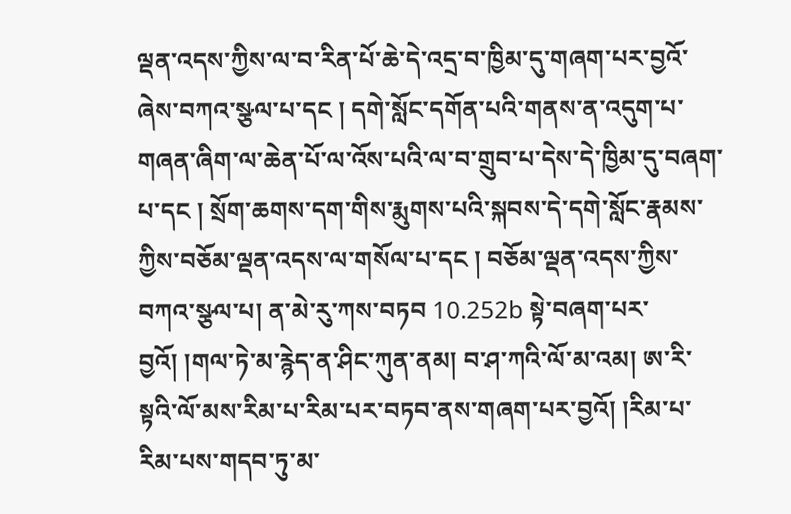ལྡན་འདས་ཀྱིས་ལ་བ་རིན་པོ་ཆེ་དེ་འདྲ་བ་ཁྱིམ་དུ་གཞག་པར་བྱའོ་ཞེས་བཀའ་སྩལ་པ་དང ། དགེ་སློང་དགོན་པའི་གནས་ན་འདུག་པ་གཞན་ཞིག་ལ་ཆེན་པོ་ལ་འོས་པའི་ལ་བ་གྲུབ་པ་དེས་དེ་ཁྱིམ་དུ་བཞག་པ་དང ། སྲོག་ཆགས་དག་གིས་རྨུགས་པའི་སྐབས་དེ་དགེ་སློང་རྣམས་ཀྱིས་བཅོམ་ལྡན་འདས་ལ་གསོལ་པ་དང ། བཅོམ་ལྡན་འདས་ཀྱིས་བཀའ་སྩལ་པ། ན་མེ་རུ་ཀས་བཏབ 10.252b སྟེ་བཞག་པར་བྱའོ། །གལ་ཏེ་མ་རྙེད་ན་ཤིང་ཀུན་ནམ། བ་ཤ་ཀའི་ལོ་མ་འམ། ཨ་རི་སྟའི་ལོ་མས་རིམ་པ་རིམ་པར་བཏབ་ནས་གཞག་པར་བྱའོ། །རིམ་པ་རིམ་པས་གདབ་ཏུ་མ་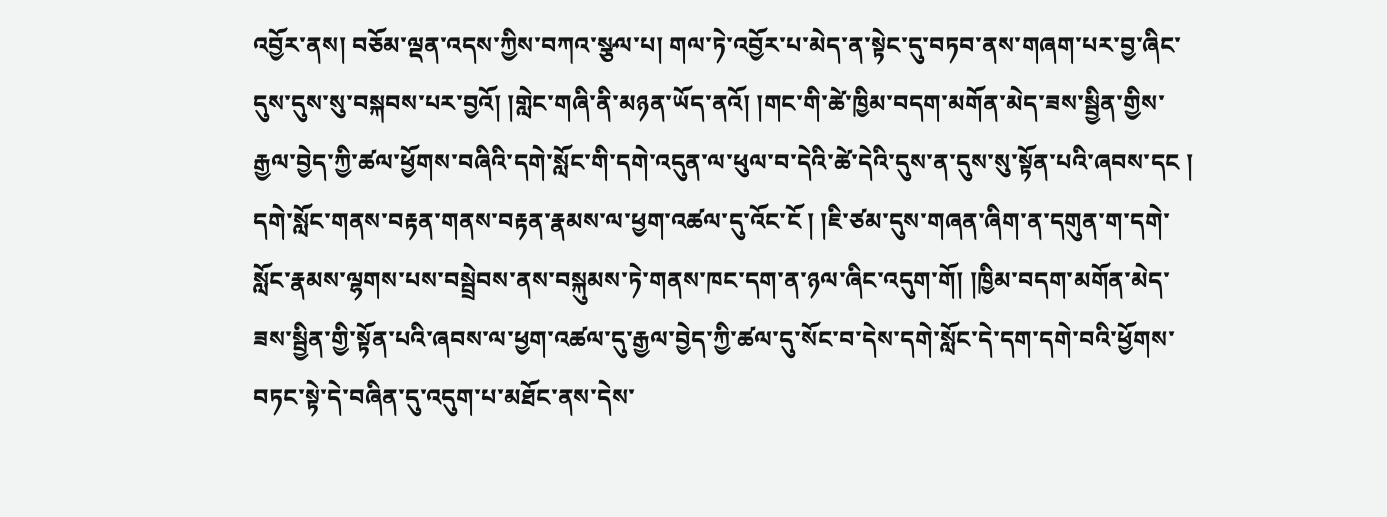འབྱོར་ནས། བཅོམ་ལྡན་འདས་ཀྱིས་བཀའ་སྩལ་པ། གལ་ཏེ་འབྱོར་པ་མེད་ན་སྟེང་དུ་བཏབ་ནས་གཞག་པར་བྱ་ཞིང་དུས་དུས་སུ་བསྐབས་པར་བྱའོ། །གླེང་གཞི་ནི་མཉན་ཡོད་ནའོ། །གང་གི་ཚེ་ཁྱིམ་བདག་མགོན་མེད་ཟས་སྦྱིན་གྱིས་རྒྱལ་བྱེད་ཀྱི་ཚལ་ཕྱོགས་བཞིའི་དགེ་སློང་གི་དགེ་འདུན་ལ་ཕུལ་བ་དེའི་ཚེ་དེའི་དུས་ན་དུས་སུ་སྟོན་པའི་ཞབས་དང ། དགེ་སློང་གནས་བརྟན་གནས་བརྟན་རྣམས་ལ་ཕྱག་འཚལ་དུ་འོང་ངོ ། །ཇི་ཙམ་དུས་གཞན་ཞིག་ན་དགུན་ག་དགེ་སློང་རྣམས་ལྷགས་པས་བསྦྲེབས་ནས་བསྐུམས་ཏེ་གནས་ཁང་དག་ན་ཉལ་ཞིང་འདུག་གོ། །ཁྱིམ་བདག་མགོན་མེད་ཟས་སྦྱིན་གྱི་སྟོན་པའི་ཞབས་ལ་ཕྱག་འཚལ་དུ་རྒྱལ་བྱེད་ཀྱི་ཚལ་དུ་སོང་བ་དེས་དགེ་སློང་དེ་དག་དགེ་བའི་ཕྱོགས་བཏང་སྟེ་དེ་བཞིན་དུ་འདུག་པ་མཐོང་ནས་དེས་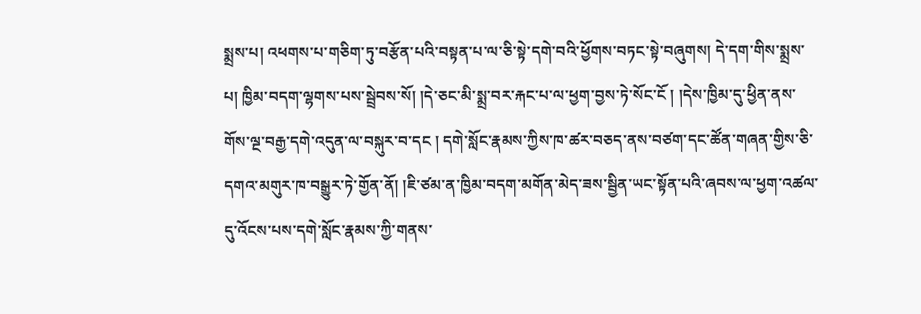སྨྲས་པ། འཕགས་པ་གཅིག་ཏུ་བརྩོན་པའི་བསྟན་པ་ལ་ཅི་སྟེ་དགེ་བའི་ཕྱོགས་བཏང་སྟེ་བཞུགས། དེ་དག་གིས་སྨྲས་པ། ཁྱིམ་བདག་ལྷགས་པས་སྦྲེབས་སོ། །དེ་ཅང་མི་སྨྲ་བར་རྐང་པ་ལ་ཕྱག་བྱས་ཏེ་སོང་ངོ ། །དེས་ཁྱིམ་དུ་ཕྱིན་ནས་གོས་ལྔ་བརྒྱ་དགེ་འདུན་ལ་བསྐུར་བ་དང ། དགེ་སློང་རྣམས་ཀྱིས་ཁ་ཚར་བཅད་ནས་བཙག་དང་ཚོན་གཞན་གྱིས་ཅི་དགའ་མགུར་ཁ་བསྒྱུར་ཏེ་གྱོན་ནོ། །ཇི་ཙམ་ན་ཁྱིམ་བདག་མགོན་མེད་ཟས་སྦྱིན་ཡང་སྟོན་པའི་ཞབས་ལ་ཕྱག་འཚལ་དུ་འོངས་པས་དགེ་སློང་རྣམས་ཀྱི་གནས་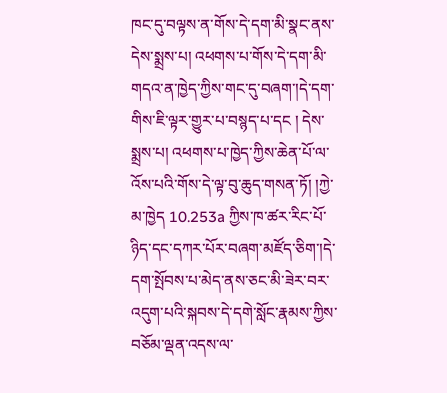ཁང་དུ་བལྟས་ན་གོས་དེ་དག་མི་སྣང་ནས་དེས་སྨྲས་པ། འཕགས་པ་གོས་དེ་དག་མི་གདའ་ན་ཁྱེད་ཀྱིས་གང་དུ་བཞག་།དེ་དག་གིས་ཇི་ལྟར་གྱུར་པ་བསྙད་པ་དང ། དེས་སྨྲས་པ། འཕགས་པ་ཁྱེད་ཀྱིས་ཆེན་པོ་ལ་འོས་པའི་གོས་དེ་ལྟ་བུ་ཆུད་གསན་ཏོ། །ཀྱེ་མ་ཁྱེད 10.253a ཀྱིས་ཁ་ཚར་རིང་པོ་ཉིད་དང་དཀར་པོར་བཞག་མཛོད་ཅིག་།དེ་དག་སྤོབས་པ་མེད་ནས་ཅང་མི་ཟེར་བར་འདུག་པའི་སྐབས་དེ་དགེ་སློང་རྣམས་ཀྱིས་བཅོམ་ལྡན་འདས་ལ་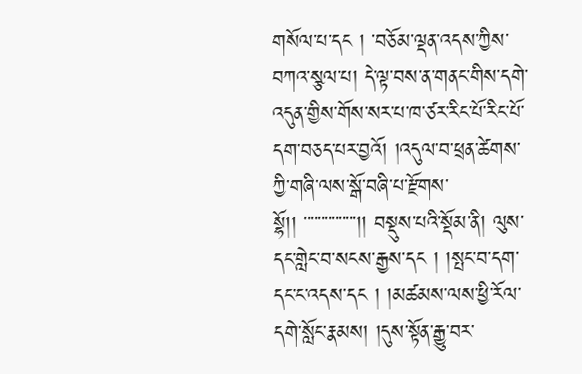གསོལ་པ་དང ། ་བཅོམ་ལྡན་འདས་ཀྱིས་བཀའ་སྩལ་པ། དེ་ལྟ་བས་ན་གནང་གིས་དགེ་འདུན་གྱིས་གོས་སར་པ་ཁ་ཙར་རིང་པོ་རིང་པོ་དག་བཅད་པར་བྱའོ། །འདུལ་བ་ཕྲན་ཚེགས་ཀྱི་གཞི་ལས་སྒོ་བཞི་པ་རྫོགས་སྷོ།། ་་་་་་་་་་་་་་་།། བསྡུས་པའི་སྡོམ་ནི། ལུས་དང་གླེང་བ་སངས་རྒྱས་དང ། །སྤང་བ་དག་དང་ང་འདས་དང ། །མཚམས་ལས་ཕྱི་རོལ་དགེ་སློང་རྣམས། །དུས་སྟོན་རྒྱུ་བར་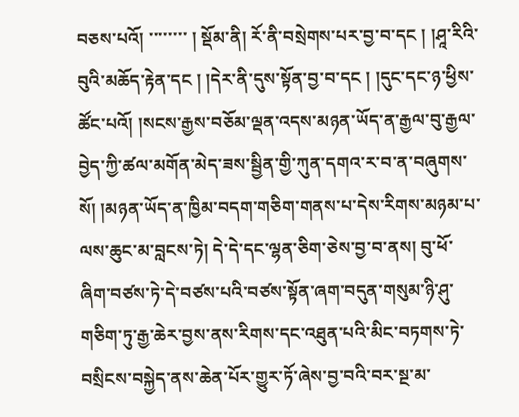བཅས་པའོ། ་་་་་་་་ ། སྡོམ་ནི། རོ་ནི་བསྲེགས་པར་བྱ་བ་དང ། །ཤཱ་རིའི་བུའི་མཆོད་རྟེན་དང ། །དེར་ནི་དུས་སྟོན་བྱ་བ་དང ། །དུང་དང་ཉ་ཕྱིས་ཚོང་པའོ། །སངས་རྒྱས་བཅོམ་ལྡན་འདས་མཉན་ཡོད་ན་རྒྱལ་བུ་རྒྱལ་བྱེད་ཀྱི་ཚལ་མགོན་མེད་ཟས་སྦྱིན་གྱི་ཀུན་དགའ་ར་བ་ན་བཞུགས་སོ། །མཉན་ཡོད་ན་ཁྱིམ་བདག་གཅིག་གནས་པ་དེས་རིགས་མཉམ་པ་ལས་ཆུང་མ་བླངས་ཏེ། དེ་དེ་དང་ལྷན་ཅིག་ཅེས་བྱ་བ་ནས། བུ་ཕོ་ཞིག་བཙས་ཏེ་དེ་བཙས་པའི་བཙས་སྟོན་ཞག་བདུན་གསུམ་ཉི་ཤུ་གཅིག་ཏུ་རྒྱ་ཆེར་བྱས་ནས་རིགས་དང་འཐུན་པའི་མིང་བཏགས་ཏེ་བསྲིངས་བསྐྱེད་ནས་ཆེན་པོར་གྱུར་ཏོ་ཞེས་བྱ་བའི་བར་སྔ་མ་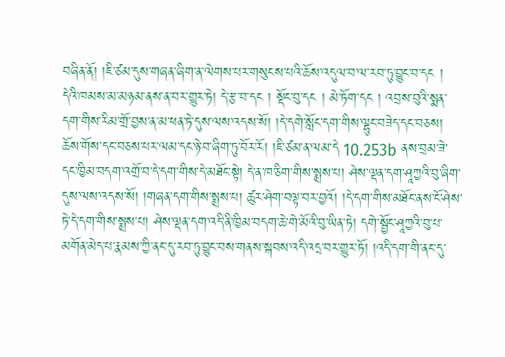བཞིན་ནོ། །ཇི་ཙམ་དུས་གཞན་ཞིག་ན་ལེགས་པར་གསུངས་པའི་ཆོས་འདུལ་བ་ལ་རབ་ཏུ་བྱུང་བ་དང ། དེའི་ཁམས་མ་མཉམ་ནས་ན་བར་གྱུར་ཏེ། དེ་རྩ་བ་དང ། སྡོང་བུ་དང ། མེ་ཏོག་དང ། འབྲས་བུའི་སྨན་དག་གིས་རིམ་གྲོ་བྱས་ན་མ་ཕན་ཏེ་དུས་ལས་འདས་སོ། །དེ་དགེ་སློང་དག་གིས་ལྷུང་བཟེད་དང་བཅས། ཆོས་གོས་དང་བཅས་པར་ལམ་དང་ཉེ་བ་ཞིག་ཏུ་བོར་རོ། །ཇི་ཙམ་ན་ལམ་དེ 10.253b ནས་བྲམ་ཟེ་དང་ཁྱིམ་བདག་འགྲོ་བ་དེ་དག་གིས་དེ་མཐོང་སྟེ། དེ་ན་ཁ་ཅིག་གིས་སྨྲས་པ། ཤེས་ལྡན་དག་ཤཱཀྱའི་བུ་ཞིག་དུས་ལས་འདས་སོ། །གཞན་དག་གིས་སྨྲས་པ། ཚུར་ཤེག་བལྟ་བར་བྱའོ། །དེ་དག་གིས་མཐོང་ནས་ངོ་ཤེས་ཏེ་དེ་དག་གིས་སྨྲས་པ། ཤེས་ལྡན་དག་འདི་ནི་ཁྱིམ་བདག་ཆེ་གེ་མོའི་བུ་ཡིན་ཏེ། དགེ་སྦྱོང་ཤཱཀྱའི་བུ་པ་མགོན་མེད་པ་རྣམས་ཀྱི་ནང་དུ་རབ་ཏུ་བྱུང་བས་གནས་སྐབས་འདི་འདྲ་བར་གྱུར་ཏོ། །འདི་དག་གི་ནང་དུ་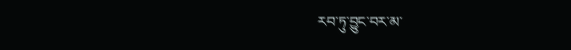རབ་ཏུ་བྱུང་བར་མ་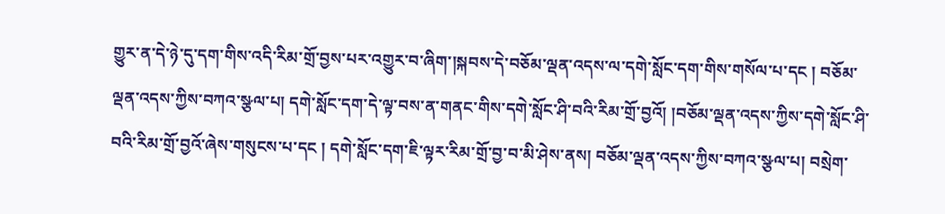གྱུར་ན་དེ་ཉེ་དུ་དག་གིས་འདི་རིམ་གྲོ་བྱས་པར་འགྱུར་བ་ཞིག་།སྐབས་དེ་བཅོམ་ལྡན་འདས་ལ་དགེ་སློང་དག་གིས་གསོལ་པ་དང ། བཅོམ་ལྡན་འདས་ཀྱིས་བཀའ་སྩལ་པ། དགེ་སློང་དག་དེ་ལྟ་བས་ན་གནང་གིས་དགེ་སློང་ཤི་བའི་རིམ་གྲོ་བྱའོ། །བཅོམ་ལྡན་འདས་ཀྱིས་དགེ་སློང་ཤི་བའི་རིམ་གྲོ་བྱའོ་ཞེས་གསུངས་པ་དང ། དགེ་སློང་དག་ཇི་ལྟར་རིམ་གྲོ་བྱ་བ་མི་ཤེས་ནས། བཅོམ་ལྡན་འདས་ཀྱིས་བཀའ་སྩལ་པ། བསྲེག་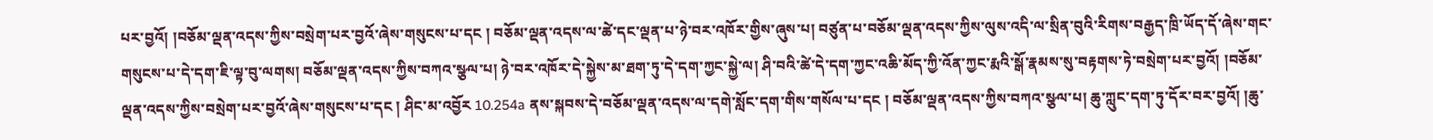པར་བྱའོ། །བཅོམ་ལྡན་འདས་ཀྱིས་བསྲེག་པར་བྱའོ་ཞེས་གསུངས་པ་དང ། བཅོམ་ལྡན་འདས་ལ་ཚེ་དང་ལྡན་པ་ཉེ་བར་འཁོར་གྱིས་ཞུས་པ། བཙུན་པ་བཅོམ་ལྡན་འདས་ཀྱིས་ལུས་འདི་ལ་སྲིན་བུའི་རིགས་བརྒྱད་ཁྲི་ཡོད་དོ་ཞེས་གང་གསུངས་པ་དེ་དག་ཇི་ལྟ་བུ་ལགས། བཅོམ་ལྡན་འདས་ཀྱིས་བཀའ་སྩལ་པ། ཉེ་བར་འཁོར་དེ་སྐྱེས་མ་ཐག་ཏུ་དེ་དག་ཀྱང་སྐྱེ་ལ། ཤི་བའི་ཚེ་དེ་དག་ཀྱང་འཆི་མོད་ཀྱི་འོན་ཀྱང་རྨའི་སྒོ་རྣམས་སུ་བརྟགས་ཏེ་བསྲེག་པར་བྱའོ། །བཅོམ་ལྡན་འདས་ཀྱིས་བསྲེག་པར་བྱའོ་ཞེས་གསུངས་པ་དང ། ཤིང་མ་འབྱོར 10.254a ནས་སྐབས་དེ་བཅོམ་ལྡན་འདས་ལ་དགེ་སློང་དག་གིས་གསོལ་པ་དང ། བཅོམ་ལྡན་འདས་ཀྱིས་བཀའ་སྩལ་པ། ཆུ་ཀླུང་དག་ཏུ་དོར་བར་བྱའོ། །ཆུ་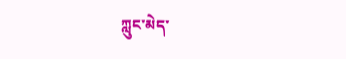ཀླུང་མེད་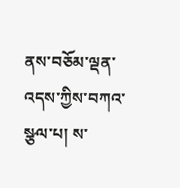ནས་བཅོམ་ལྡན་འདས་ཀྱིས་བཀའ་སྩལ་པ། ས་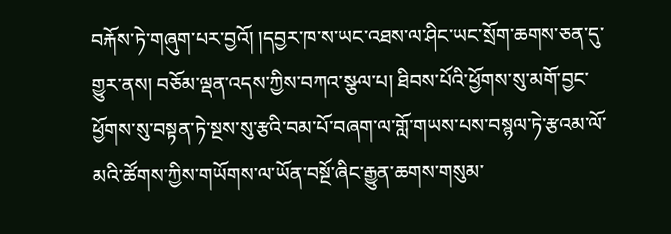བརྐོས་ཏེ་གཞུག་པར་བྱའོ། །དབྱར་ཁ་ས་ཡང་འཐས་ལ་ཤིང་ཡང་སྲོག་ཆགས་ཅན་དུ་གྱུར་ནས། བཅོམ་ལྡན་འདས་ཀྱིས་བཀའ་སྩལ་པ། ཐིབས་པོའི་ཕྱོགས་སུ་མགོ་བྱང་ཕྱོགས་སུ་བསྟན་ཏེ་སྔས་སུ་རྩའི་བམ་པོ་བཞག་ལ་གློ་གཡས་པས་བསྙལ་ཏེ་རྩའམ་ལོ་མའི་ཚོགས་ཀྱིས་གཡོགས་ལ་ཡོན་བསྔོ་ཞིང་རྒྱུན་ཆགས་གསུམ་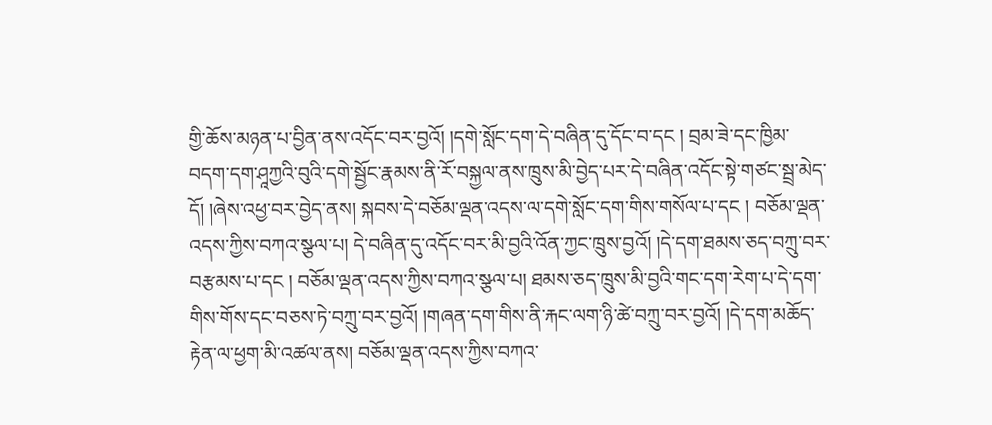གྱི་ཆོས་མཉན་པ་བྱིན་ནས་འདོང་བར་བྱའོ། །དགེ་སློང་དག་དེ་བཞིན་དུ་དོང་བ་དང ། བྲམ་ཟེ་དང་ཁྱིམ་བདག་དག་ཤཱཀྱའི་བུའི་དགེ་སྦྱོང་རྣམས་ནི་རོ་བསྐྱལ་ནས་ཁྲུས་མི་བྱེད་པར་དེ་བཞིན་འདོང་སྟེ་གཙང་སྦྲ་མེད་དོ། །ཞེས་འཕྱ་བར་བྱེད་ནས། སྐབས་དེ་བཅོམ་ལྡན་འདས་ལ་དགེ་སློང་དག་གིས་གསོལ་པ་དང ། བཅོམ་ལྡན་འདས་ཀྱིས་བཀའ་སྩལ་པ། དེ་བཞིན་དུ་འདོང་བར་མི་བྱའི་འོན་ཀྱང་ཁྲུས་བྱའོ། །དེ་དག་ཐམས་ཅད་བཀྲུ་བར་བརྩམས་པ་དང ། བཅོམ་ལྡན་འདས་ཀྱིས་བཀའ་སྩལ་པ། ཐམས་ཅད་ཁྲུས་མི་བྱའི་གང་དག་རེག་པ་དེ་དག་གིས་གོས་དང་བཅས་ཏེ་བཀྲུ་བར་བྱའོ། །གཞན་དག་གིས་ནི་རྐང་ལག་ཉི་ཚེ་བཀྲུ་བར་བྱའོ། །དེ་དག་མཆོད་རྟེན་ལ་ཕྱག་མི་འཚལ་ནས། བཅོམ་ལྡན་འདས་ཀྱིས་བཀའ་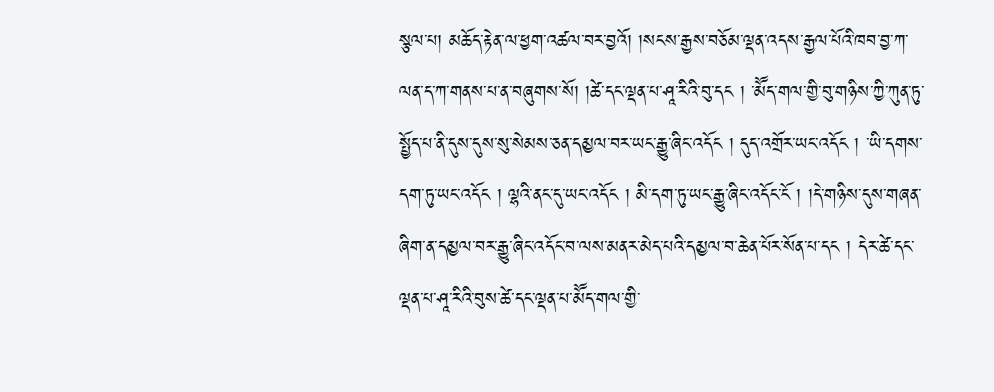སྩལ་པ། མཆོད་རྟེན་ལ་ཕྱག་འཚལ་བར་བྱའོ། །སངས་རྒྱས་བཅོམ་ལྡན་འདས་རྒྱལ་པོའི་ཁབ་བྱ་ཀ་ལན་ད་ཀ་གནས་པ་ན་བཞུགས་སོ། །ཚེ་དང་ལྡན་པ་ཤཱ་རིའི་བུ་དང ། ་མཽད་གལ་གྱི་བུ་གཉིས་ཀྱི་ཀུན་ཏུ་སྤྱོད་པ་ནི་དུས་དུས་སུ་སེམས་ཅན་དམྱལ་བར་ཡང་རྒྱུ་ཞིང་འདོང ། དུད་འགྲོར་ཡང་འདོང ། ་ཡི་དགས་དག་ཏུ་ཡང་འདོང ། ལྷའི་ནང་དུ་ཡང་འདོང ། མི་དག་ཏུ་ཡང་རྒྱུ་ཞིང་འདོང་ངོ ། །དེ་གཉིས་དུས་གཞན་ཞིག་ན་དམྱལ་བར་རྒྱུ་ཞིང་འདོང་བ་ལས་མནར་མེད་པའི་དམྱལ་བ་ཆེན་པོར་སོན་པ་དང ། དེར་ཚེ་དང་ལྡན་པ་ཤཱ་རིའི་བུས་ཚེ་དང་ལྡན་པ་མཽད་གལ་གྱི་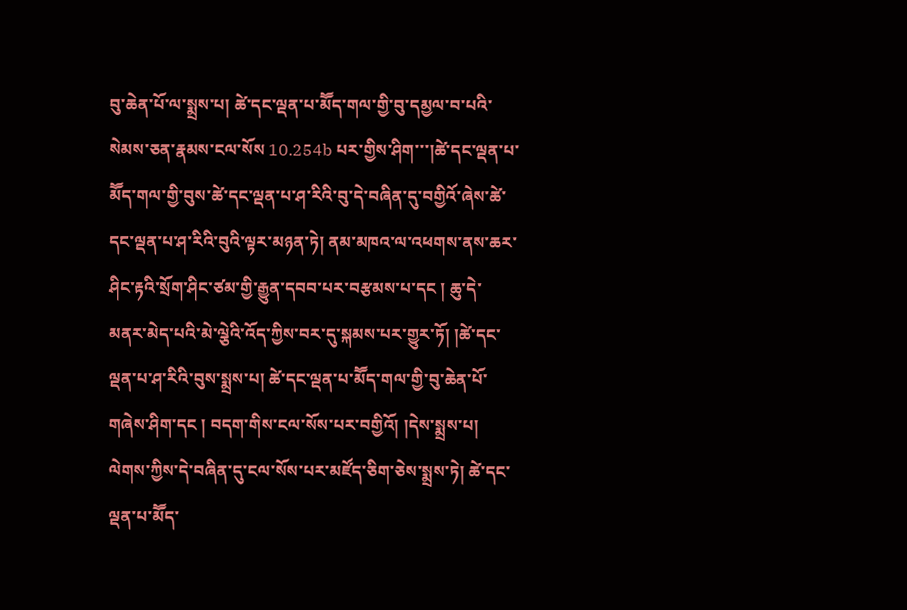བུ་ཆེན་པོ་ལ་སྨྲས་པ། ཚེ་དང་ལྡན་པ་མཽད་གལ་གྱི་བུ་དམྱལ་བ་པའི་སེམས་ཅན་རྣམས་ངལ་སོས 10.254b པར་གྱིས་ཤིག་་་།ཚེ་དང་ལྡན་པ་མཽད་གལ་གྱི་བུས་ཚེ་དང་ལྡན་པ་ཤ་རིའི་བུ་དེ་བཞིན་དུ་བགྱིའོ་ཞེས་ཚེ་དང་ལྡན་པ་ཤ་རིའི་བུའི་ལྟར་མཉན་ཏེ། ནམ་མཁའ་ལ་འཕགས་ནས་ཆར་ཤིང་རྟའི་སྲོག་ཤིང་ཙམ་གྱི་རྒྱུན་དབབ་པར་བརྩམས་པ་དང ། ཆུ་དེ་མནར་མེད་པའི་མེ་ལྕེའི་འོད་ཀྱིས་བར་དུ་སྐམས་པར་གྱུར་ཏོ། །ཚེ་དང་ལྡན་པ་ཤ་རིའི་བུས་སྨྲས་པ། ཚེ་དང་ལྡན་པ་མཽད་གལ་གྱི་བུ་ཆེན་པོ་གཞེས་ཤིག་དང ། བདག་གིས་ངལ་སོས་པར་བགྱིའོ། །དེས་སྨྲས་པ། ལེགས་ཀྱིས་དེ་བཞིན་དུ་ངལ་སོས་པར་མཛོད་ཅིག་ཅེས་སྨྲས་ཏེ། ཚེ་དང་ལྡན་པ་མཽད་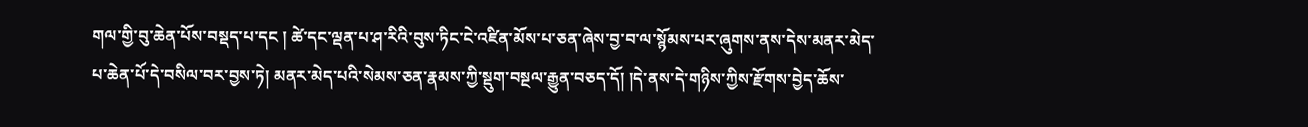གལ་གྱི་བུ་ཆེན་པོས་བསྡད་པ་དང ། ཚེ་དང་ལྡན་པ་ཤ་རིའི་བུས་ཏིང་ངེ་འཛིན་མོས་པ་ཅན་ཞེས་བྱ་བ་ལ་སྙོམས་པར་ཞུགས་ནས་དེས་མནར་མེད་པ་ཆེན་པོ་དེ་བསིལ་བར་བྱས་ཏེ། མནར་མེད་པའི་སེམས་ཅན་རྣམས་ཀྱི་སྡུག་བསྔལ་རྒྱུན་བཅད་དོ། །དེ་ནས་དེ་གཉིས་ཀྱིས་རྫོགས་བྱེད་ཆོས་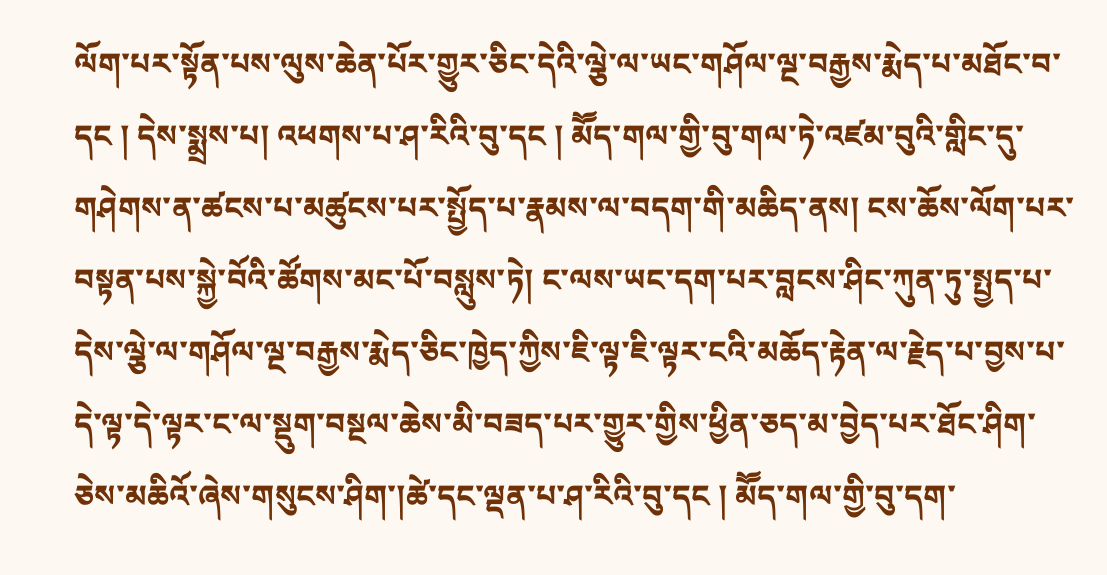ལོག་པར་སྟོན་པས་ལུས་ཆེན་པོར་གྱུར་ཅིང་དེའི་ལྕེ་ལ་ཡང་གཤོལ་ལྔ་བརྒྱས་རྨེད་པ་མཐོང་བ་དང ། དེས་སྨྲས་པ། འཕགས་པ་ཤ་རིའི་བུ་དང ། མཽད་གལ་གྱི་བུ་གལ་ཏེ་འཛམ་བུའི་གླིང་དུ་གཤེགས་ན་ཚངས་པ་མཚུངས་པར་སྤྱོད་པ་རྣམས་ལ་བདག་གི་མཆིད་ནས། ངས་ཆོས་ལོག་པར་བསྟན་པས་སྐྱེ་བོའི་ཚོགས་མང་པོ་བསླུས་ཏེ། ང་ལས་ཡང་དག་པར་བླངས་ཤིང་ཀུན་ཏུ་སྤྱད་པ་དེས་ལྕེ་ལ་གཤོལ་ལྔ་བརྒྱས་རྨེད་ཅིང་ཁྱེད་ཀྱིས་ཇི་ལྟ་ཇི་ལྟར་ངའི་མཆོད་རྟེན་ལ་རྗེད་པ་བྱས་པ་དེ་ལྟ་དེ་ལྟར་ང་ལ་སྡུག་བསྔལ་ཆེས་མི་བཟད་པར་གྱུར་གྱིས་ཕྱིན་ཅད་མ་བྱེད་པར་ཐོང་ཤིག་ཅེས་མཆིའོ་ཞེས་གསུངས་ཤིག་།ཚེ་དང་ལྡན་པ་ཤ་རིའི་བུ་དང ། མཽད་གལ་གྱི་བུ་དག་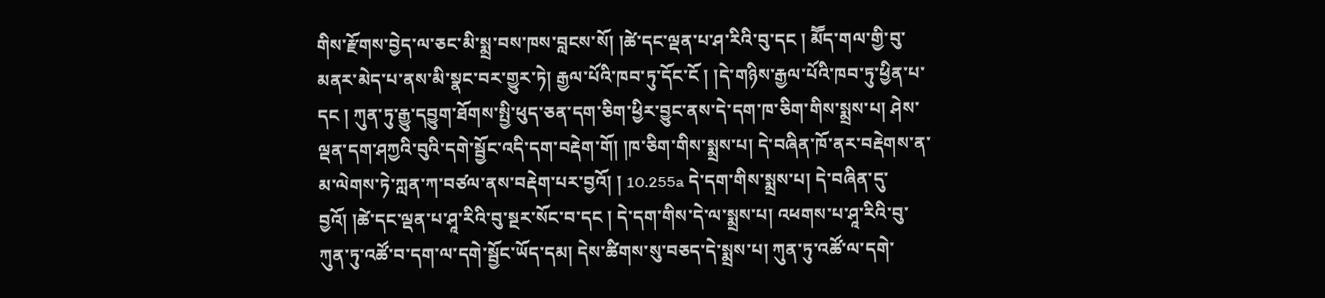གིས་རྫོགས་བྱེད་ལ་ཅང་མི་སྨྲ་བས་ཁས་བླངས་སོ། །ཚེ་དང་ལྡན་པ་ཤ་རིའི་བུ་དང ། མཽད་གལ་གྱི་བུ་མནར་མེད་པ་ནས་མི་སྣང་བར་གྱུར་ཏེ། རྒྱལ་པོའི་ཁབ་ཏུ་དོང་ངོ ། །དེ་གཉིས་རྒྱལ་པོའི་ཁབ་ཏུ་ཕྱིན་པ་དང ། ཀུན་ཏུ་རྒྱུ་དབྱུག་ཐོགས་སྤྱི་ཕུད་ཅན་དག་ཅིག་ཕྱིར་བྱུང་ནས་དེ་དག་ཁ་ཅིག་གིས་སྨྲས་པ། ཤེས་ལྡན་དག་ཤཀྱའི་བུའི་དགེ་སྦྱོང་འདི་དག་བརྡེག་གོ། །ཁ་ཅིག་གིས་སྨྲས་པ། དེ་བཞིན་ཁོ་ནར་བརྡེགས་ན་མ་ལེགས་ཏེ་ཀླན་ཀ་བཙལ་ནས་བརྡེག་པར་བྱའོ། ། 10.255a དེ་དག་གིས་སྨྲས་པ། དེ་བཞིན་དུ་བྱའོ། །ཚེ་དང་ལྡན་པ་ཤཱ་རིའི་བུ་སྔར་སོང་བ་དང ། དེ་དག་གིས་དེ་ལ་སྨྲས་པ། འཕགས་པ་ཤཱ་རིའི་བུ་ཀུན་ཏུ་འཚོ་བ་དག་ལ་དགེ་སྦྱོང་ཡོད་དམ། དེས་ཚིགས་སུ་བཅད་དེ་སྨྲས་པ། ཀུན་ཏུ་འཚོ་ལ་དགེ་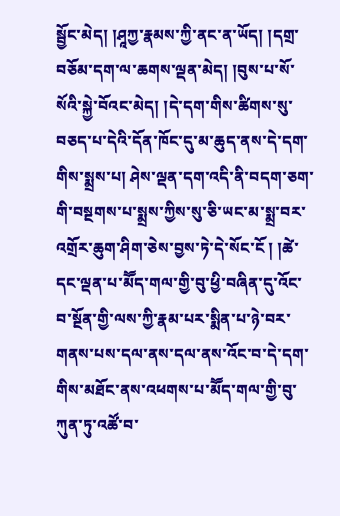སྦྱོང་མེད། །ཤཱཀྱ་རྣམས་ཀྱི་ནང་ན་ཡོད། །དགྲ་བཅོམ་དག་ལ་ཆགས་ལྡན་མེད། །བུས་པ་སོ་སོའི་སྐྱེ་བོའང་མེད། །དེ་དག་གིས་ཚིགས་སུ་བཅད་པ་དེའི་དོན་ཁོང་དུ་མ་ཆུད་ནས་དེ་དག་གིས་སྨྲས་པ། ཤེས་ལྡན་དག་འདི་ནི་བདག་ཅག་གི་བསྔགས་པ་སྨྲས་ཀྱིས་སུ་ཅི་ཡང་མ་སྨྲ་བར་འགྲོར་ཆུག་ཤིག་ཅེས་བྱས་ཏེ་དེ་སོང་ངོ ། །ཚེ་དང་ལྡན་པ་མཽད་གལ་གྱི་བུ་ཕྱི་བཞིན་དུ་འོང་བ་སྔོན་གྱི་ལས་ཀྱི་རྣམ་པར་སྨིན་པ་ཉེ་བར་གནས་པས་དལ་ནས་དལ་ནས་འོང་བ་དེ་དག་གིས་མཐོང་ནས་འཕགས་པ་མཽད་གལ་གྱི་བུ་ཀུན་ཏུ་འཚོ་བ་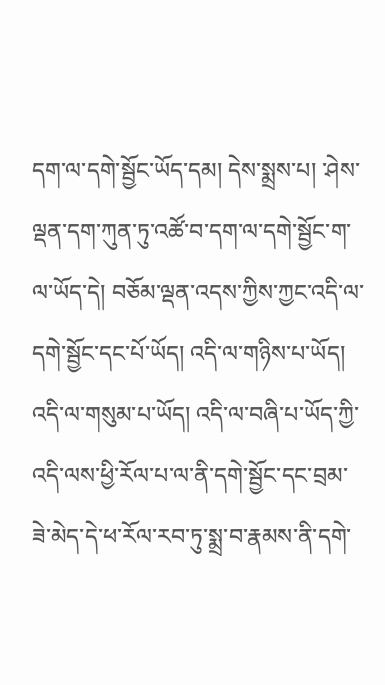དག་ལ་དགེ་སྦྱོང་ཡོད་དམ། དེས་སྨྲས་པ། ་ཤེས་ལྡན་དག་ཀུན་ཏུ་འཚོ་བ་དག་ལ་དགེ་སྦྱོང་ག་ལ་ཡོད་དེ། བཅོམ་ལྡན་འདས་ཀྱིས་ཀྱང་འདི་ལ་དགེ་སྦྱོང་དང་པོ་ཡོད། འདི་ལ་གཉིས་པ་ཡོད། འདི་ལ་གསུམ་པ་ཡོད། འདི་ལ་བཞི་པ་ཡོད་ཀྱི་འདི་ལས་ཕྱི་རོལ་པ་ལ་ནི་དགེ་སྦྱོང་དང་བྲམ་ཟེ་མེད་དེ་ཕ་རོལ་རབ་ཏུ་སྨྲ་བ་རྣམས་ནི་དགེ་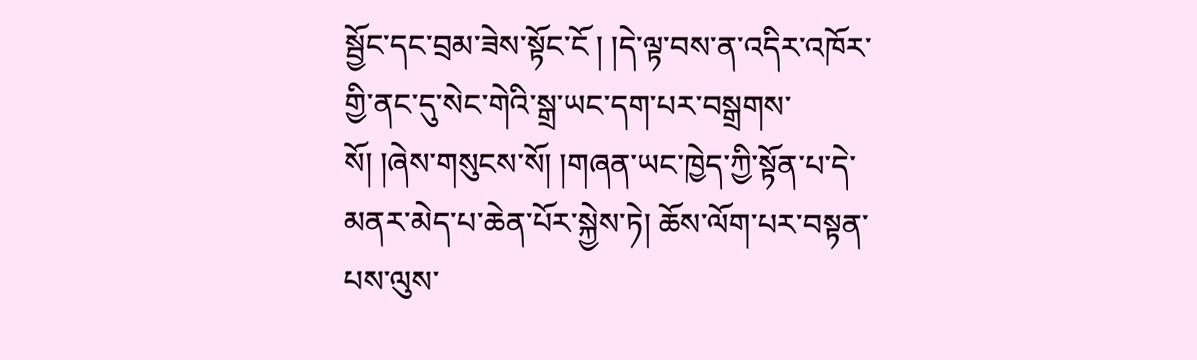སྦྱོང་དང་བྲམ་ཟེས་སྟོང་ངོ ། །དེ་ལྟ་བས་ན་འདིར་འཁོར་གྱི་ནང་དུ་སེང་གེའི་སྒྲ་ཡང་དག་པར་བསྒྲགས་སོ། །ཞེས་གསུངས་སོ། །གཞན་ཡང་ཁྱེད་ཀྱི་སྟོན་པ་དེ་མནར་མེད་པ་ཆེན་པོར་སྐྱེས་ཏེ། ཆོས་ལོག་པར་བསྟན་པས་ལུས་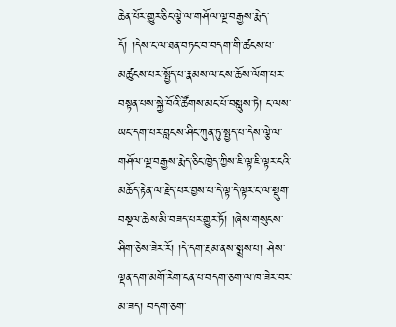ཆེན་པོར་གྱུར་ཅིང་ལྕེ་ལ་གཤོལ་ལྔ་བརྒྱས་རྨེད་དོ། །དེས་ང་ལ་ཐན་བཏང་བ་བདག་གི་ཚངས་པ་མཚུངས་པར་སྤྱོད་པ་རྣམས་ལ་ངས་ཆོས་ལོག་པར་བསྟན་པས་སྐྱེ་བོའི་ཚོགས་མང་པོ་བསླུས་ཏེ། ང་ལས་ཡང་དག་པར་བླངས་ཤིང་ཀུན་ཏུ་སྤྱད་པ་དེས་ལྕེ་ལ་གཤོལ་ལྔ་བརྒྱས་རྨེད་ཅིང་ཁྱེད་ཀྱིས་ཇི་ལྟ་ཇི་ལྟར་ངའི་མཆོད་རྟེན་ལ་རྗེད་པར་བྱས་པ་དེ་ལྟ་དེ་ལྟར་ང་ལ་སྡུག་བསྔལ་ཆེས་མི་བཟད་པར་གྱུར་ཏོ། །ཞེས་གསུངས་ཤིག་ཅེས་ཟེར་རོ། །དེ་དག་རྔམ་ནས་སྨྲས་པ། ཤེས་ལྡན་དག་མགོ་རེག་ངན་པ་བདག་ཅག་ལ་ཁ་ཟེར་བར་མ་ཟད། བདག་ཅག་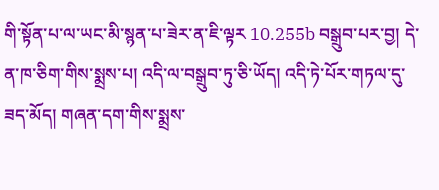གི་སྟོན་པ་ལ་ཡང་མི་སྙན་པ་ཟེར་ན་ཇི་ལྟར 10.255b བསྒྲུབ་པར་བྱ། དེ་ན་ཁ་ཅིག་གིས་སྨྲས་པ། འདི་ལ་བསྒྲུབ་ཏུ་ཅི་ཡོད། འདི་ཏེ་པོར་གཏལ་དུ་ཟད་མོད། གཞན་དག་གིས་སྨྲས་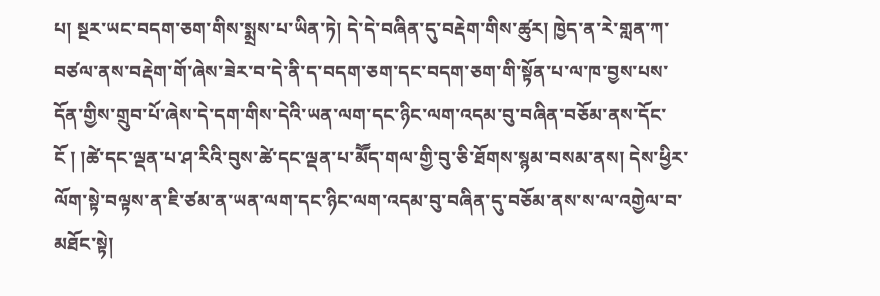པ། སྔར་ཡང་བདག་ཅག་གིས་སྨྲས་པ་ཡིན་ཏེ། དེ་དེ་བཞིན་དུ་བརྡེག་གིས་ཚུར། ཁྱེད་ན་རེ་གླན་ཀ་བཙལ་ནས་བརྡེག་གོ་ཞེས་ཟེར་བ་དེ་ནི་ད་བདག་ཅག་དང་བདག་ཅག་གི་སྟོན་པ་ལ་ཁ་བྱས་པས་དོན་གྱིས་གྲུབ་པོ་ཞེས་དེ་དག་གིས་དེའི་ཡན་ལག་དང་ཉིང་ལག་འདམ་བུ་བཞིན་བཅོམ་ནས་དོང་ངོ ། །ཚེ་དང་ལྡན་པ་ཤ་རིའི་བུས་ཚེ་དང་ལྡན་པ་མཽད་གལ་གྱི་བུ་ཅི་ཐོགས་སྙམ་བསམ་ནས། དེས་ཕྱིར་ལོག་སྟེ་བལྟས་ན་ཇི་ཙམ་ན་ཡན་ལག་དང་ཉིང་ལག་འདམ་བུ་བཞིན་དུ་བཅོམ་ནས་ས་ལ་འགྱེལ་བ་མཐོང་སྟེ།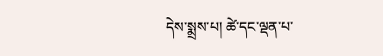དེས་སྨྲས་པ། ཚེ་དང་ལྡན་པ་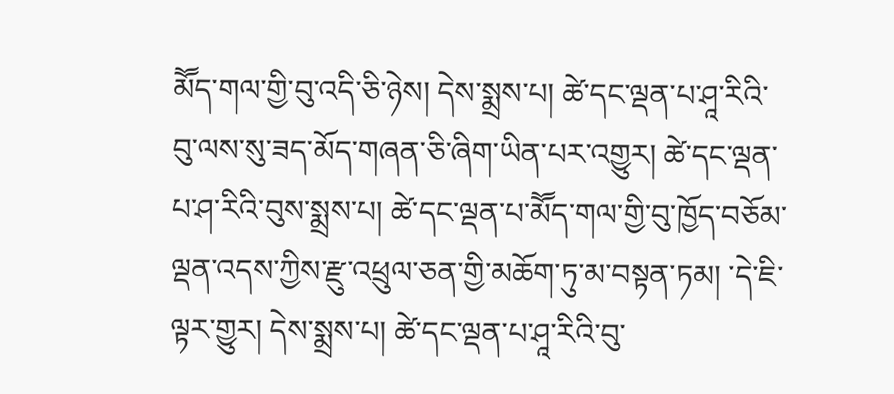མཽད་གལ་གྱི་བུ་འདི་ཅི་ཉེས། དེས་སྨྲས་པ། ཚེ་དང་ལྡན་པ་ཤཱ་རིའི་བུ་ལས་སུ་ཟད་མོད་གཞན་ཅི་ཞིག་ཡིན་པར་འགྱུར། ཚེ་དང་ལྡན་པ་ཤ་རིའི་བུས་སྨྲས་པ། ཚེ་དང་ལྡན་པ་མཽད་གལ་གྱི་བུ་ཁྱོད་བཅོམ་ལྡན་འདས་ཀྱིས་རྫུ་འཕྲུལ་ཅན་གྱི་མཆོག་ཏུ་མ་བསྟན་ཏམ། ་དེ་ཇི་ལྟར་གྱུར། དེས་སྨྲས་པ། ཚེ་དང་ལྡན་པ་ཤཱ་རིའི་བུ་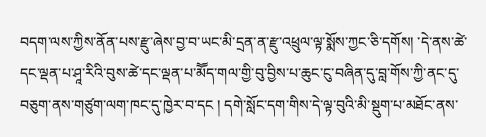བདག་ལས་ཀྱིས་ནོན་པས་རྫུ་ཞེས་བྱ་བ་ཡང་མི་དྲན་ན་རྫུ་འཕྲུལ་ལྟ་སྨོས་ཀྱང་ཅི་དགོས། ་དེ་ནས་ཚེ་དང་ལྡན་པ་ཤཱ་རིའི་བུས་ཚེ་དང་ལྡན་པ་མཽད་གལ་གྱི་བུ་བྱིས་པ་ཆུང་ངུ་བཞིན་དུ་བླ་གོས་ཀྱི་ནང་དུ་བཅུག་ནས་གཙུག་ལག་ཁང་དུ་ཁྱེར་བ་དང ། དགེ་སློང་དག་གིས་དེ་ལྟ་བུའི་མི་སྡུག་པ་མཐོང་ནས་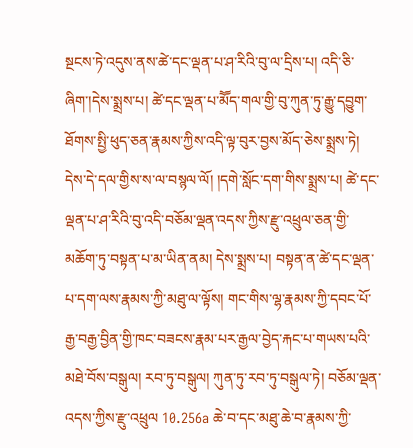སྔངས་ཏེ་འདུས་ནས་ཚེ་དང་ལྡན་པ་ཤ་རིའི་བུ་ལ་དྲིས་པ། འདི་ཅི་ཞིག་།དེས་སྨྲས་པ། ཚེ་དང་ལྡན་པ་མཽད་གལ་གྱི་བུ་ཀུན་ཏུ་རྒྱུ་དབྱུག་ཐོགས་སྤྱི་ཕུད་ཅན་རྣམས་ཀྱིས་འདི་ལྟ་བུར་བྱས་མོད་ཅེས་སྨྲས་ཏེ། དེས་དེ་དལ་གྱིས་ས་ལ་བསྙལ་ལོ། །དགེ་སློང་དག་གིས་སྨྲས་པ། ཚེ་དང་ལྡན་པ་ཤ་རིའི་བུ་འདི་བཅོམ་ལྡན་འདས་ཀྱིས་རྫུ་འཕྲུལ་ཅན་གྱི་མཆོག་ཏུ་བསྟན་པ་མ་ཡིན་ནམ། དེས་སྨྲས་པ། བསྟན་ན་ཚེ་དང་ལྡན་པ་དག་ལས་རྣམས་ཀྱི་མཐུ་ལ་ལྟོས། གང་གིས་ལྷ་རྣམས་ཀྱི་དབང་པོ་རྒྱ་བརྒྱ་བྱིན་གྱི་ཁང་བཟངས་རྣམ་པར་རྒྱལ་བྱེད་རྐང་པ་གཡས་པའི་མཐེ་བོས་བསྒུལ། རབ་ཏུ་བསྒུལ། ཀུན་ཏུ་རབ་ཏུ་བསྒུལ་ཏེ། བཅོམ་ལྡན་འདས་ཀྱིས་རྫུ་འཕྲུལ 10.256a ཆེ་བ་དང་མཐུ་ཆེ་བ་རྣམས་ཀྱི་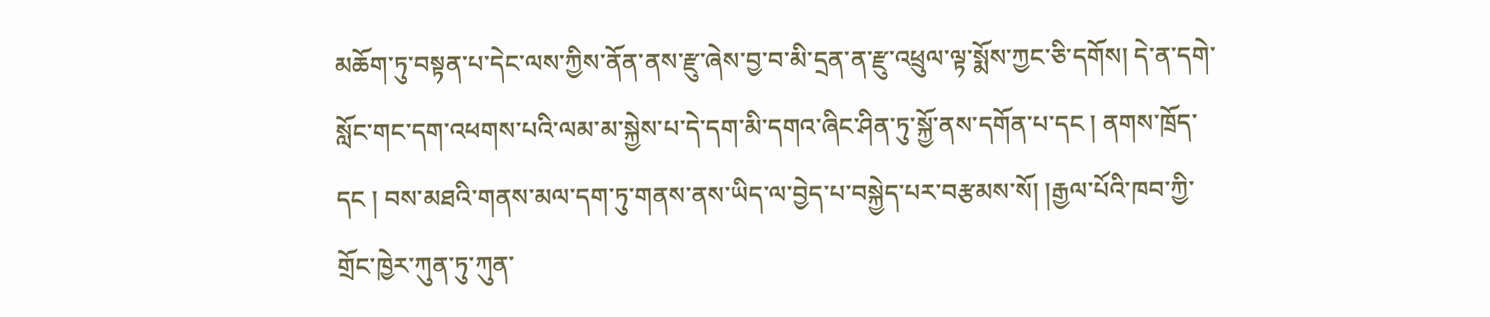མཆོག་ཏུ་བསྟན་པ་དེང་ལས་ཀྱིས་ནོན་ནས་རྫུ་ཞེས་བྱ་བ་མི་དྲན་ན་རྫུ་འཕྲུལ་ལྟ་སྨོས་ཀྱང་ཅི་དགོས། དེ་ན་དགེ་སློང་གང་དག་འཕགས་པའི་ལམ་མ་སྐྱེས་པ་དེ་དག་མི་དགའ་ཞིང་ཤིན་ཏུ་སྐྱོ་ནས་དགོན་པ་དང ། ནགས་ཁྲོད་དང ། བས་མཐའི་གནས་མལ་དག་ཏུ་གནས་ནས་ཡིད་ལ་བྱེད་པ་བསྐྱེད་པར་བརྩམས་སོ། །རྒྱལ་པོའི་ཁབ་ཀྱི་གྲོང་ཁྱེར་ཀུན་ཏུ་ཀུན་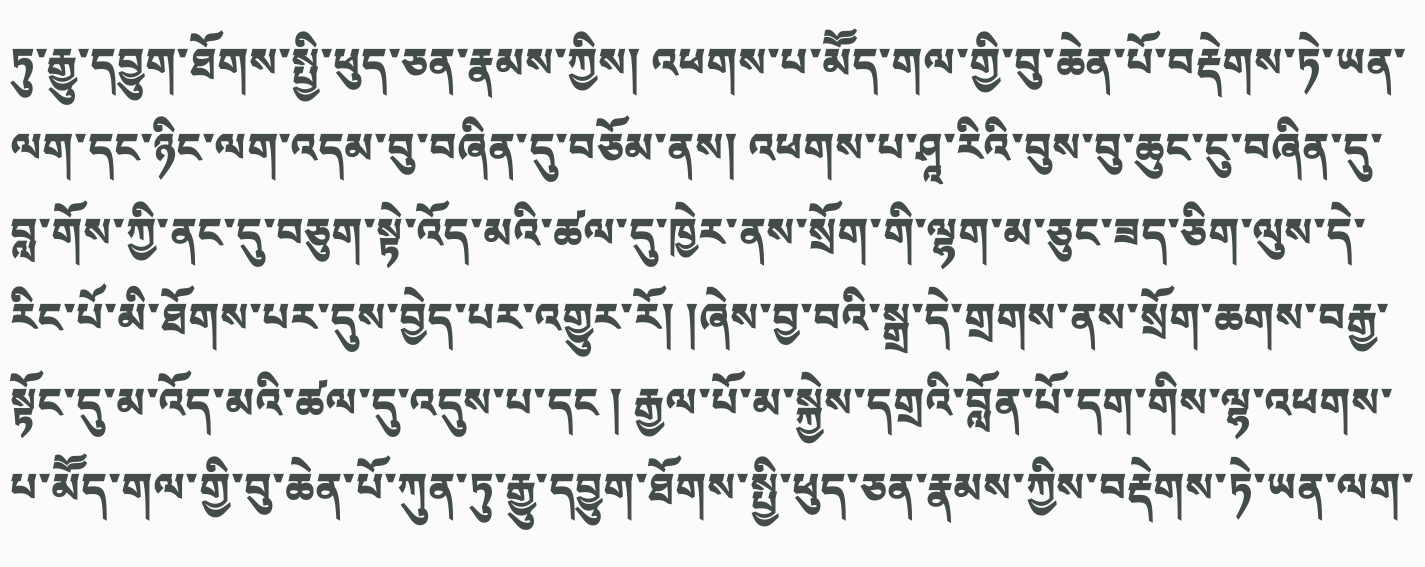ཏུ་རྒྱུ་དབྱུག་ཐོགས་སྤྱི་ཕུད་ཅན་རྣམས་ཀྱིས། འཕགས་པ་མཽད་གལ་གྱི་བུ་ཆེན་པོ་བརྡེགས་ཏེ་ཡན་ལག་དང་ཉིང་ལག་འདམ་བུ་བཞིན་དུ་བཅོམ་ནས། འཕགས་པ་ཤཱ་རིའི་བུས་བུ་ཆུང་ངུ་བཞིན་དུ་བླ་གོས་ཀྱི་ནང་དུ་བཅུག་སྟེ་འོད་མའི་ཚལ་དུ་ཁྱེར་ནས་སྲོག་གི་ལྷག་མ་ཅུང་ཟད་ཅིག་ལུས་དེ་རིང་པོ་མི་ཐོགས་པར་དུས་བྱེད་པར་འགྱུར་རོ། །ཞེས་བྱ་བའི་སྒྲ་དེ་གྲགས་ནས་སྲོག་ཆགས་བརྒྱ་སྟོང་དུ་མ་འོད་མའི་ཚལ་དུ་འདུས་པ་དང ། རྒྱལ་པོ་མ་སྐྱེས་དགྲའི་བློན་པོ་དག་གིས་ལྷ་འཕགས་པ་མཽད་གལ་གྱི་བུ་ཆེན་པོ་ཀུན་ཏུ་རྒྱུ་དབྱུག་ཐོགས་སྤྱི་ཕུད་ཅན་རྣམས་ཀྱིས་བརྡེགས་ཏེ་ཡན་ལག་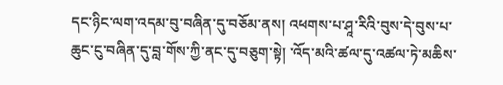དང་ཉིང་ལག་འདམ་བུ་བཞིན་དུ་བཅོམ་ནས། འཕགས་པ་ཤཱ་རིའི་བུས་དེ་བུས་པ་ཆུང་ངུ་བཞིན་དུ་བླ་གོས་ཀྱི་ནང་དུ་བཅུག་སྟེ། ་འོད་མའི་ཚལ་དུ་འཚལ་ཏེ་མཆིས་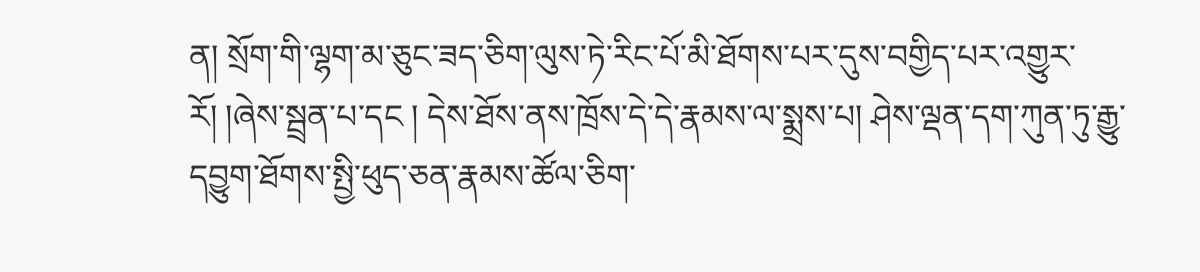ན། སྲོག་གི་ལྷག་མ་ཅུང་ཟད་ཅིག་ལུས་ཏེ་རིང་པོ་མི་ཐོགས་པར་དུས་བགྱིད་པར་འགྱུར་རོ། །ཞེས་སྦྲན་པ་དང ། དེས་ཐོས་ནས་ཁྲོས་དེ་དེ་རྣམས་ལ་སྨྲས་པ། ཤེས་ལྡན་དག་ཀུན་ཏུ་རྒྱུ་དབྱུག་ཐོགས་སྤྱི་ཕུད་ཅན་རྣམས་ཚོལ་ཅིག་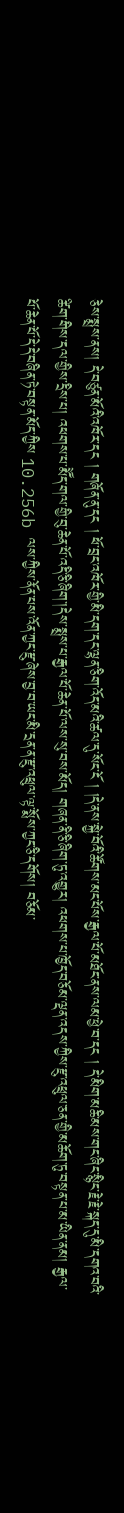ཅེས་སྨྲས་ནས། དེ་བཙུན་མོའི་འཁོར་དང ། གཞོན་ནུ་དང ། ཕོ་བྲང་འཁོར་གྱི་མི་དག་དང་ལྷན་ཅིག་འོད་མའི་ཚལ་དུ་སོང་ངོ ། །དེ་ནས་སྐྱེ་བོའི་ཚོགས་མང་པོས་རྒྱལ་པོ་མཐོང་ནས་ལམ་ཕྱེ་བ་དང ། དེ་མིག་མཆི་མས་གང་ཞིང་སྙིང་རྗེ་རྗེ་སྐད་དུ་མི་དགའ་བའི་ཚིག་གིས་དལ་གྱིས་དྲིས་པ། འཕགས་པ་མཽད་གལ་གྱི་བུ་ཆེན་པོ་འདི་ཅི་ཞིག་།དེས་སྨྲས་པ་རྒྱལ་པོ་ཆེན་པོ་ལས་སུ་བས་མོད། གཞན་ནི་ཅི་ཞིག་ཏུ་འགྱུར། འཕགས་པ་ཁྱོད་བཅོམ་ལྡན་འདས་ཀྱིས་རྫུ་འཕྲུལ་ཅན་གྱི་མཆོག་ཏུ་བསྟན་པ་མ་ཡིན་ནམ། རྒྱལ་པོ་ཆེན་པོ་དེ་དེ་བཞིན་ཏེ་བསྟན་མོད་ཀྱིས 10.256b ལས་ཀྱིས་ནོན་པས་འོན་ཀྱང་རྫུ་ཞེས་བྱ་བ་ཡང་མི་དྲན་ན་རྫུ་འཕྲུལ་ལྟ་སྨོས་ཀྱང་ཅི་དགོས། བཅོམ་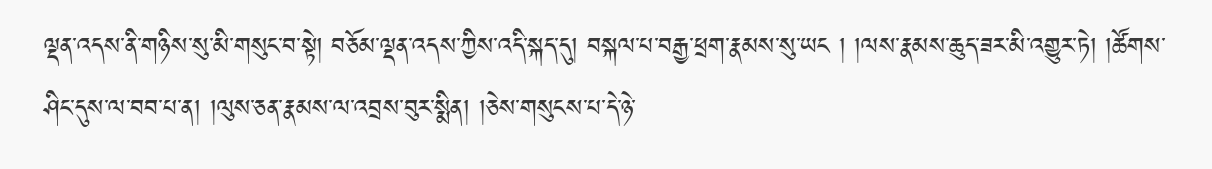ལྡན་འདས་ནི་གཉིས་སུ་མི་གསུང་བ་སྟེ། བཅོམ་ལྡན་འདས་ཀྱིས་འདི་སྐད་དུ། བསྐལ་པ་བརྒྱ་ཕྲག་རྣམས་སུ་ཡང ། །ལས་རྣམས་ཆུད་ཟར་མི་འགྱུར་ཏེ། །ཚོགས་ཤིང་དུས་ལ་བབ་པ་ན། །ལུས་ཅན་རྣམས་ལ་འབྲས་བུར་སྨིན། །ཅེས་གསུངས་པ་དེ་ཉེ་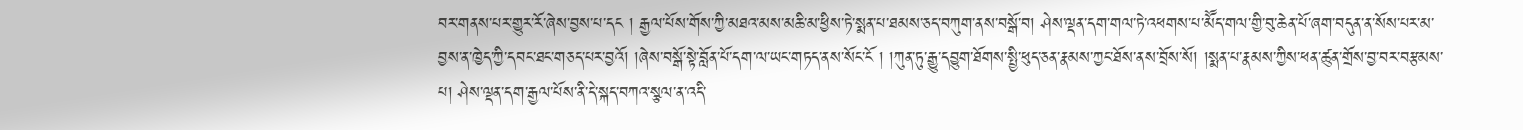བར་གནས་པར་གྱུར་རོ་ཞེས་བྱས་པ་དང ། རྒྱལ་པོས་གོས་ཀྱི་མཐའ་མས་མཆི་མ་ཕྱིས་ཏེ་སྨན་པ་ཐམས་ཅད་བཀུག་ནས་བསྒོ་བ། ཤེས་ལྡན་དག་གལ་ཏེ་འཕགས་པ་མཽད་གལ་གྱི་བུ་ཆེན་པོ་ཞག་བདུན་ན་སོས་པར་མ་བྱས་ན་ཁྱེད་ཀྱི་དབང་ཐང་གཅད་པར་བྱའོ། །ཞེས་བསྒོ་སྟེ་བློན་པོ་དག་ལ་ཡང་གཏད་ནས་སོང་ངོ ། །ཀུན་ཏུ་རྒྱུ་དབྱུག་ཐོགས་སྤྱི་ཕུད་ཅན་རྣམས་ཀྱང་ཐོས་ནས་བྲོས་སོ། །སྨན་པ་རྣམས་ཀྱིས་ཕན་ཚུན་གྲོས་བྱ་བར་བརྩམས་པ། ཤེས་ལྡན་དག་རྒྱལ་པོས་ནི་དེ་སྐད་བཀའ་སྩལ་ན་འདི་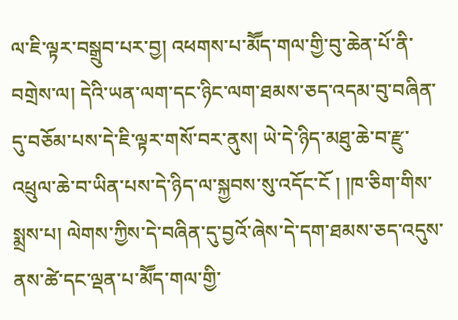ལ་ཇི་ལྟར་བསྒྲུབ་པར་བྱ། འཕགས་པ་མཽད་གལ་གྱི་བུ་ཆེན་པོ་ནི་བགྲེས་ལ། དེའི་ཡན་ལག་དང་ཉིང་ལག་ཐམས་ཅད་འདམ་བུ་བཞིན་དུ་བཅོམ་པས་དེ་ཇི་ལྟར་གསོ་བར་ནུས། ཡེ་དེ་ཉིད་མཐུ་ཆེ་བ་རྫུ་འཕྲུལ་ཆེ་བ་ཡིན་པས་དེ་ཉིད་ལ་སྐྱབས་སུ་འདོང་ངོ ། །ཁ་ཅིག་གིས་སྨྲས་པ། ལེགས་ཀྱིས་དེ་བཞིན་དུ་བྱའོ་ཞེས་དེ་དག་ཐམས་ཅད་འདུས་ནས་ཚེ་དང་ལྡན་པ་མཽད་གལ་གྱི་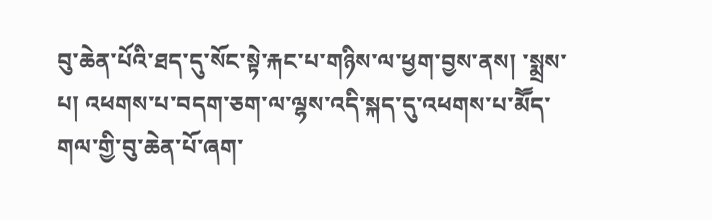བུ་ཆེན་པོའི་ཐད་དུ་སོང་སྟེ་རྐང་པ་གཉིས་ལ་ཕྱག་བྱས་ནས། ་སྨྲས་པ། འཕགས་པ་བདག་ཅག་ལ་ལྷས་འདི་སྐད་དུ་འཕགས་པ་མཽད་གལ་གྱི་བུ་ཆེན་པོ་ཞག་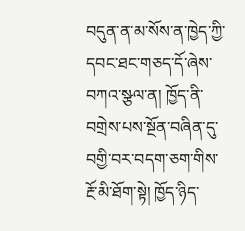བདུན་ན་མ་སོས་ན་ཁྱེད་ཀྱི་དབང་ཐང་གཅད་དོ་ཞེས་བཀའ་སྩལ་ན། ཁྱོད་ནི་བགྲེས་པས་སྔོན་བཞིན་དུ་བགྱི་བར་བདག་ཅག་གིས་རྔོ་མི་ཐོག་སྟེ། ཁྱོད་ཉིད་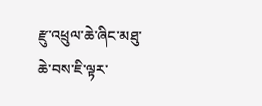རྫུ་འཕྲུལ་ཆེ་ཞིང་མཐུ་ཆེ་བས་ཇི་ལྟར་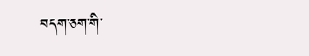བདག་ཅག་གི་